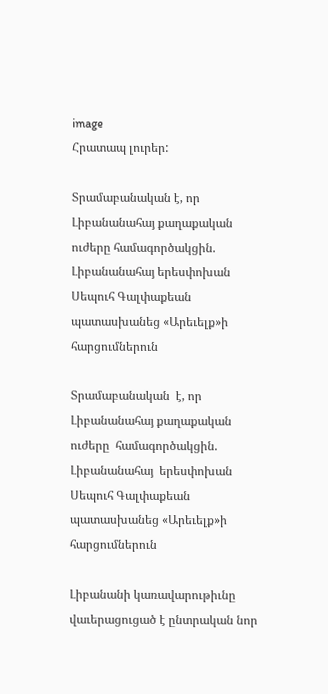image
Հրատապ լուրեր:

Տրամաբանական է, որ Լիբանանահայ քաղաքական ուժերը համագործակցին. Լիբանանահայ երեսփոխան Սեպուհ Գալփաքեան պատասխանեց «Արեւելք»ի հարցումներուն

Տրամաբանական  է, որ Լիբանանահայ քաղաքական ուժերը  համագործակցին.  Լիբանանահայ  երեսփոխան Սեպուհ Գալփաքեան  պատասխանեց «Արեւելք»ի հարցումներուն

Լիբանանի կառավարութիւնը վաւերացուցած է ընտրական նոր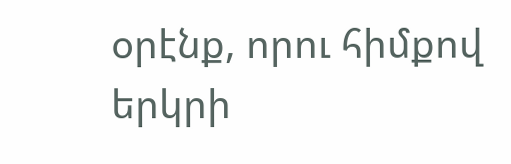օրէնք, որու հիմքով երկրի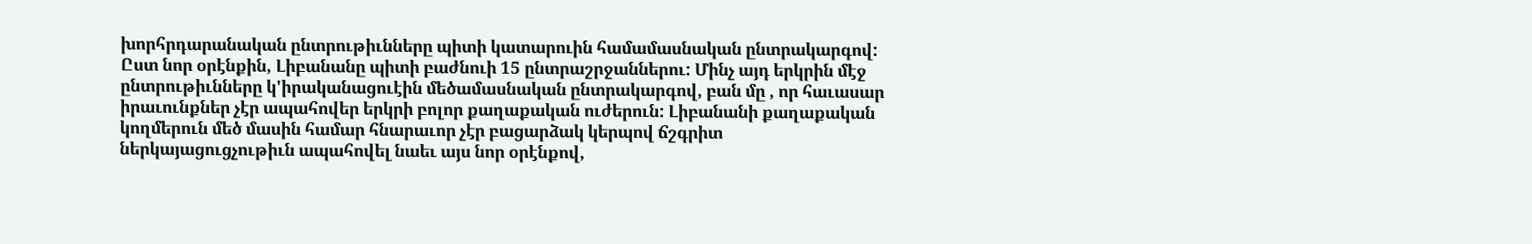խորհրդարանական ընտրութիւնները պիտի կատարուին համամասնական ընտրակարգով: Ըստ նոր օրէնքին, Լիբանանը պիտի բաժնուի 15 ընտրաշրջաններու: Մինչ այդ երկրին մէջ ընտրութիւնները կ'իրականացուէին մեծամասնական ընտրակարգով, բան մը , որ հաւասար իրաւունքներ չէր ապահովեր երկրի բոլոր քաղաքական ուժերուն: Լիբանանի քաղաքական կողմերուն մեծ մասին համար հնարաւոր չէր բացարձակ կերպով ճշգրիտ ներկայացուցչութիւն ապահովել նաեւ այս նոր օրէնքով,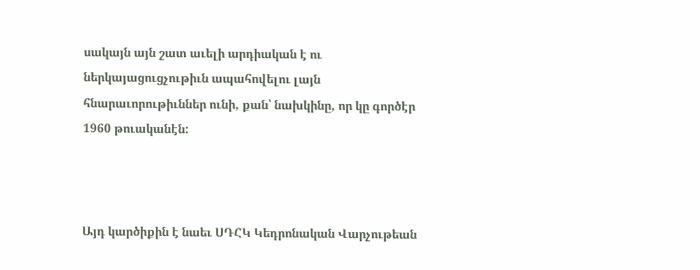սակայն այն շատ աւելի արդիական է ու ներկայացուցչութիւն ապահովելու լայն հնարաւորութիւններ ունի, քան՝ նախկինը, որ կը գործէր 1960 թուականէն:



Այդ կարծիքին է նաեւ ՍԴՀԿ Կեդրոնական Վարչութեան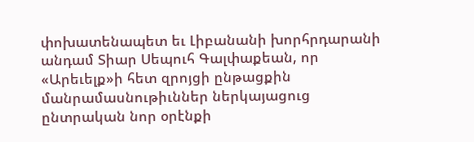փոխատենապետ եւ Լիբանանի խորհրդարանի անդամ Տիար Սեպուհ Գալփաքեան, որ «Արեւելք»ի հետ զրոյցի ընթացքին մանրամասնութիւններ ներկայացուց ընտրական նոր օրէնքի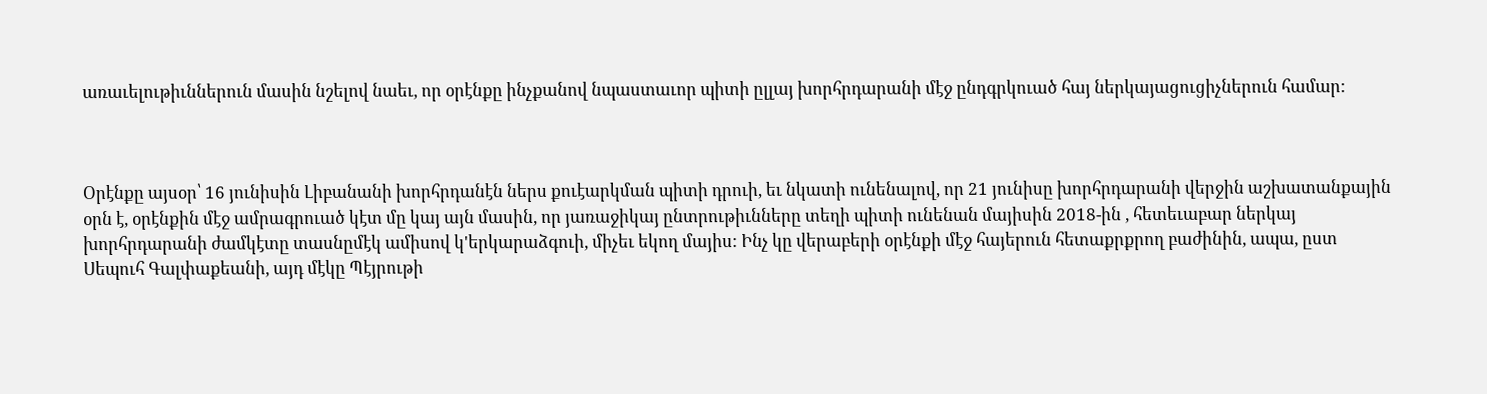առաւելութիւններուն մասին նշելով նաեւ, որ օրէնքը ինչքանով նպաստաւոր պիտի ըլլայ խորհրդարանի մէջ ընդգրկուած հայ ներկայացուցիչներուն համար:



Օրէնքը այսօր՝ 16 յունիսին Լիբանանի խորհրդանէն ներս քուէարկման պիտի դրուի, եւ նկատի ունենալով, որ 21 յունիսը խորհրդարանի վերջին աշխատանքային օրն է, օրէնքին մէջ ամրագրուած կէտ մը կայ այն մասին, որ յառաջիկայ ընտրութիւնները տեղի պիտի ունենան մայիսին 2018-ին , հետեւաբար ներկայ խորհրդարանի ժամկէտը տասնըմէկ ամիսով կ'երկարաձգուի, միչեւ եկող մայիս: Ինչ կը վերաբերի օրէնքի մէջ հայերուն հետաքրքրող բաժինին, ապա, ըստ Սեպուհ Գալփաքեանի, այդ մէկը Պէյրութի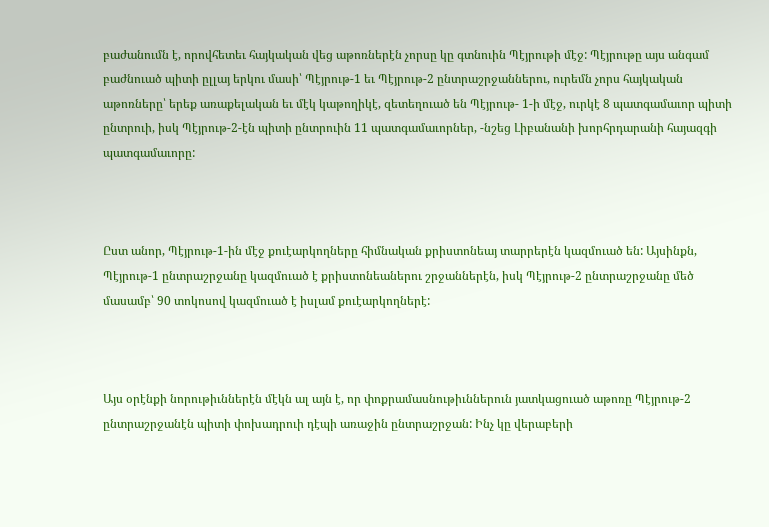բաժանումն է, որովհետեւ հայկական վեց աթոռներէն չորսը կը գտնուին Պէյրութի մէջ: Պէյրութը այս անգամ բաժնուած պիտի ըլլայ երկու մասի՝ Պէյրութ-1 եւ Պէյրութ-2 ընտրաշրջաններու, ուրեմն չորս հայկական աթոռները՝ երեք առաքելական եւ մէկ կաթողիկէ, զետեղուած են Պէյրութ- 1-ի մէջ, ուրկէ 8 պատգամաւոր պիտի ընտրուի, իսկ Պէյրութ-2-էն պիտի ընտրուին 11 պատգամաւորներ, -նշեց Լիբանանի խորհրդարանի հայազգի պատգամաւորը:



Ըստ անոր, Պէյրութ-1-ին մէջ քուէարկողները հիմնական քրիստոնեայ տարրերէն կազմուած են: Այսինքն, Պէյրութ-1 ընտրաշրջանը կազմուած է քրիստոնեաներու շրջաններէն, իսկ Պէյրութ-2 ընտրաշրջանը մեծ մասամբ՝ 90 տոկոսով կազմուած է իսլամ քուէարկողներէ:



Այս օրէնքի նորութիւններէն մէկն ալ այն է, որ փոքրամասնութիւններուն յատկացուած աթոռը Պէյրութ-2 ընտրաշրջանէն պիտի փոխադրուի դէպի առաջին ընտրաշրջան: Ինչ կը վերաբերի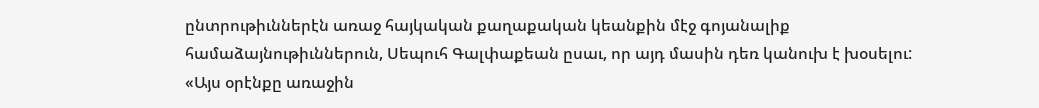ընտրութիւններէն առաջ հայկական քաղաքական կեանքին մէջ գոյանալիք համաձայնութիւններուն, Սեպուհ Գալփաքեան ըսաւ, որ այդ մասին դեռ կանուխ է խօսելու: «Այս օրէնքը առաջին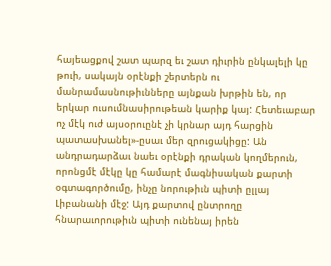հայեացքով շատ պարզ եւ շատ դիւրին ընկալելի կը թուի, սակայն օրէնքի շերտերն ու մանրամասնութիւնները այնքան խրթին են, որ երկար ուսումնասիրութեան կարիք կայ: Հետեւաբար ոչ մէկ ուժ այսօրուընէ չի կրնար այդ հարցին պատասխանել»-ըսաւ մեր զրուցակիցը: Ան անդրադարձաւ նաեւ օրէնքի դրական կողմերուն, որոնցմէ մէկը կը համարէ մագնիսական քարտի օգտագործումը, ինչը նորութիւն պիտի ըլլայ Լիբանանի մէջ: Այդ քարտով ընտրողը հնարաւորութիւն պիտի ունենայ իրեն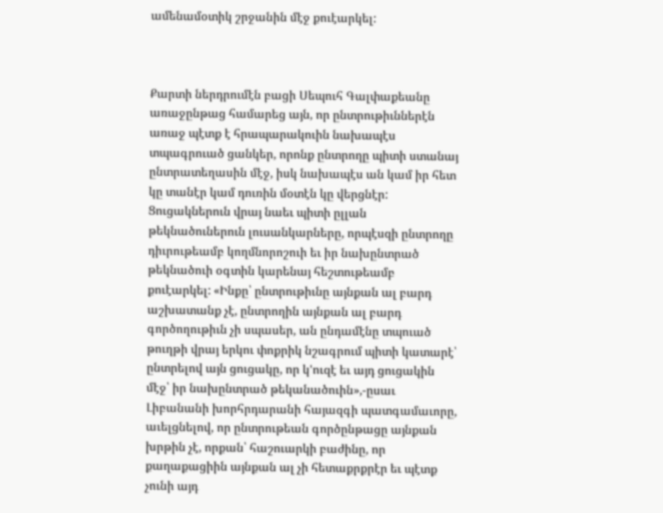ամենամօտիկ շրջանին մէջ քուէարկել:



Քարտի ներդրումէն բացի Սեպուհ Գալփաքեանը առաջընթաց համարեց այն, որ ընտրութիւններէն առաջ պէտք է հրապարակուին նախապէս տպագրուած ցանկեր, որոնք ընտրողը պիտի ստանայ ընտրատեղասին մէջ, իսկ նախապէս ան կամ իր հետ կը տանէր կամ դուռին մօտէն կը վերցնէր: Ցուցակներուն վրայ նաեւ պիտի ըլլան թեկնածուներուն լուսանկարները, որպէսզի ընտրողը դիւրութեամբ կողմնորոշուի եւ իր նախընտրած թեկնածուի օգտին կարենայ հեշտութեամբ քուէարկել: «Ինքը՝ ընտրութիւնը այնքան ալ բարդ աշխատանք չէ, ընտրողին այնքան ալ բարդ գործողութիւն չի սպասեր, ան ընդամէնը տպուած թուղթի վրայ երկու փոքրիկ նշագրում պիտի կատարէ՝ ընտրելով այն ցուցակը, որ կ'ուզէ եւ այդ ցուցակին մէջ՝ իր նախընտրած թեկանածուին»,-ըսաւ Լիբանանի խորհրդարանի հայազգի պատգամաւորը, աւելցնելով, որ ընտրութեան գործընթացը այնքան խրթին չէ, որքան՝ հաշուարկի բաժինը, որ քաղաքացիին այնքան ալ չի հետաքրքրէր եւ պէտք չունի այդ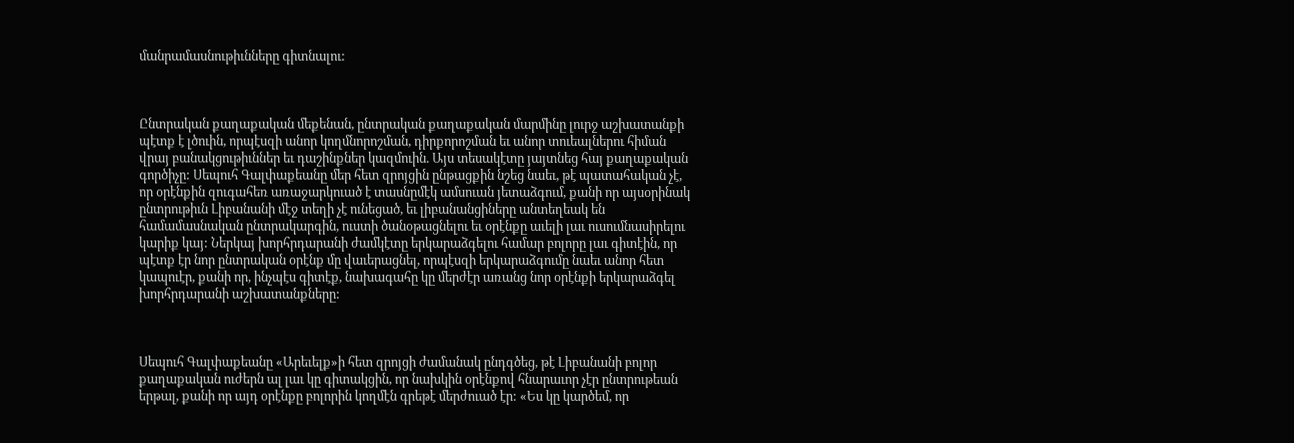մանրամասնութիւնները գիտնալու:



Ընտրական քաղաքական մեքենան, ընտրական քաղաքական մարմինը լուրջ աշխատանքի պէտք է լծուին, որպէսզի անոր կողմնորոշման, դիրքորոշման եւ անոր տուեալներու հիման վրայ բանակցութիւններ եւ դաշինքներ կազմուին. Այս տեսակէտը յայտնեց հայ քաղաքական գործիչը: Սեպուհ Գալփաքեանը մեր հետ զրոյցին ընթացքին նշեց նաեւ, թէ պատահական չէ, որ օրէնքին զուգահեռ առաջարկուած է տասնըմէկ ամսուան յետաձգում, քանի որ այսօրինակ ընտրութիւն Լիբանանի մէջ տեղի չէ ունեցած, եւ լիբանանցիները անտեղեակ են համամասնական ընտրակարգին, ուստի ծանօթացնելու եւ օրէնքը աւելի լաւ ուսումնասիրելու կարիք կայ: Ներկայ խորհրդարանի ժամկէտը երկարաձգելու համար բոլորը լաւ գիտէին, որ պէտք էր նոր ընտրական օրէնք մը վաւերացնել, որպէսզի երկարաձգումը նաեւ անոր հետ կապուէր, քանի որ, ինչպէս գիտէք, նախագահը կը մերժէր առանց նոր օրէնքի երկարաձգել խորհրդարանի աշխատանքները:



Սեպուհ Գալփաքեանը «Արեւելք»ի հետ զրոյցի ժամանակ ընդգծեց, թէ Լիբանանի բոլոր քաղաքական ուժերն ալ լաւ կը գիտակցին, որ նախկին օրէնքով հնարաւոր չէր ընտրութեան երթալ, քանի որ այդ օրէնքը բոլորին կողմէն գրեթէ մերժուած էր: «Ես կը կարծեմ, որ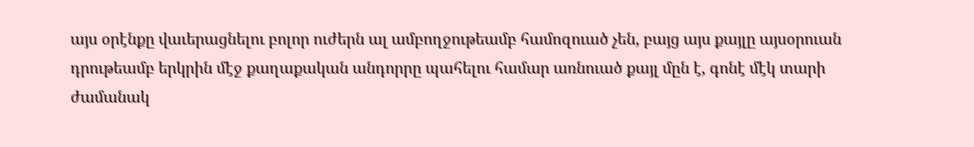այս օրէնքը վաւերացնելու բոլոր ուժերն ալ ամբողջութեամբ համոզուած չեն, բայց այս քայլը այսօրուան դրութեամբ երկրին մէջ քաղաքական անդորրը պահելու համար առնուած քայլ մըն է, գոնէ մէկ տարի ժամանակ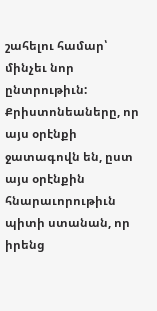շահելու համար՝ մինչեւ նոր ընտրութիւն: Քրիստոնեաները, որ այս օրէնքի ջատագովն են, ըստ այս օրէնքին հնարաւորութիւն պիտի ստանան, որ իրենց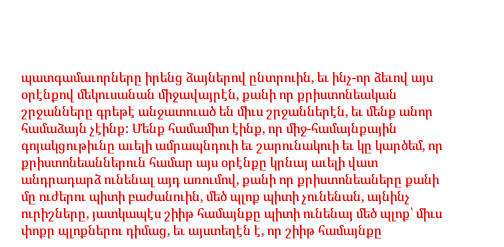պատգամաւորները իրենց ձայներով ընտրուին, եւ ինչ-որ ձեւով այս օրէնքով մեկուսանան միջավայրէն, քանի որ քրիստոնեական շրջանները գրեթէ անջատուած են միւս շրջաններէն, եւ մենք անոր համաձայն չէինք: Մենք համամիտ էինք, որ միջ-համայնքային գոյակցութիւնը աւելի ամրապնդուի եւ շարունակուի եւ կը կարծեմ, որ քրիստոնեաններուն համար այս օրէնքը կրնայ աւելի վատ անդրադարձ ունենալ այդ առումով, քանի որ քրիստոնեաները քանի մը ուժերու պիտի բաժանուին, մեծ պլոք պիտի չունենան, այնինչ ուրիշները, յատկապէս շիիթ համայնքը պիտի ունենայ մեծ պլոք՝ միւս փոքր պլոքներու դիմաց, եւ այստեղէն է, որ շիիթ համայնքը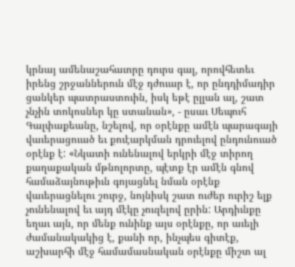կրնայ ամենաշահաւորը դուրս գալ, որովհետեւ իրենց շրջաններուն մէջ դժուար է, որ ընդդիմադիր ցանկեր պատրաստուին, իսկ եթէ ըլլան ալ, շատ չնչին տոկոսներ կը ստանան», - ըսաւ Սեպուհ Գալփաքեանը, նշելով, որ օրէնքը ամէն պարագայի վաւերացուած եւ քուէարկման դրուելով ընդունուած օրէնք է: «Նկատի ունենալով երկրի մէջ տիրող քաղաքական մթնոլորտը, պէտք էր ամէն գնով համաձայնութիւն գոյացնել նման օրէնք վաւերացնելու շուրջ, նոյնիսկ շատ ուժեր ուրիշ ելք չունենալով եւ այդ մէկը չուզելով ըրին: Արդիւնքը եղաւ այն, որ մենք ունինք այս օրէնքը, որ աւելի ժամանակակից է, քանի որ, ինչպես գիտէք, աշխարհի մէջ համամասնական օրէնքը միշտ ալ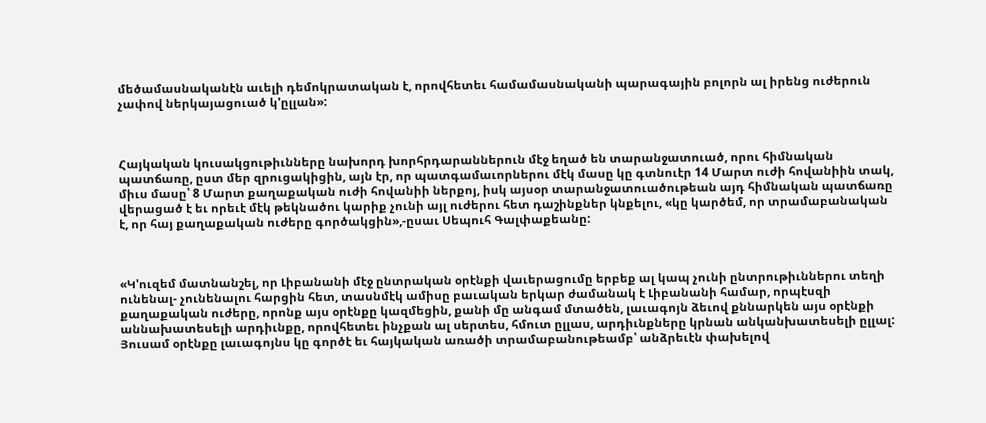մեծամասնականէն աւելի դեմոկրատական է, որովհետեւ համամասնականի պարագային բոլորն ալ իրենց ուժերուն չափով ներկայացուած կ'ըլլան»:



Հայկական կուսակցութիւնները նախորդ խորհրդարաններուն մէջ եղած են տարանջատուած, որու հիմնական պատճառը, ըստ մեր զրուցակիցին, այն էր, որ պատգամաւորներու մէկ մասը կը գտնուէր 14 Մարտ ուժի հովանիին տակ, միւս մասը՝ 8 Մարտ քաղաքական ուժի հովանիի ներքոյ, իսկ այսօր տարանջատուածութեան այդ հիմնական պատճառը վերացած է եւ որեւէ մէկ թեկնածու կարիք չունի այլ ուժերու հետ դաշինքներ կնքելու, «կը կարծեմ, որ տրամաբանական է, որ հայ քաղաքական ուժերը գործակցին»,-ըսաւ Սեպուհ Գալփաքեանը:



«Կ'ուզեմ մատնանշել, որ Լիբանանի մէջ ընտրական օրէնքի վաւերացումը երբեք ալ կապ չունի ընտրութիւններու տեղի ունենալ- չունենալու հարցին հետ, տասնմէկ ամիսը բաւական երկար ժամանակ է Լիբանանի համար, որպէսզի քաղաքական ուժերը, որոնք այս օրէնքը կազմեցին, քանի մը անգամ մտածեն, լաւագոյն ձեւով քննարկեն այս օրէնքի աննախատեսելի արդիւնքը, որովհետեւ ինչքան ալ սերտես, հմուտ ըլլաս, արդիւնքները կրնան անկանխատեսելի ըլլալ: Յուսամ օրէնքը լաւագոյնս կը գործէ եւ հայկական առածի տրամաբանութեամբ՝ անձրեւէն փախելով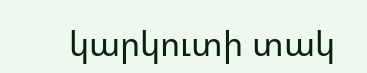կարկուտի տակ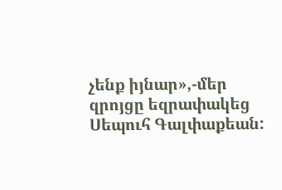չենք իյնար»,-մեր զրոյցը եզրափակեց Սեպուհ Գալփաքեան: